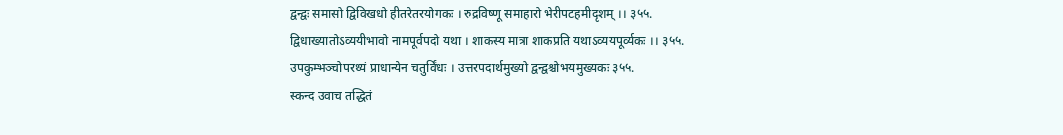द्वन्द्वः समासो द्विविखधो हीतरेतरयोगकः । रुद्रविष्णू समाहारो भेरीपटहमीदृशम् ।। ३५५.
द्विधाख्यातोऽव्ययीभावो नामपूर्वपदो यथा । शाकस्य मात्रा शाकप्रति यथाऽव्ययपूर्व्यकः ।। ३५५.
उपकुम्भञ्चोपरथ्यं प्राधान्येन चतुर्विंधः । उत्तरपदार्थमुख्यो द्वन्द्वश्चोभयमुख्यकः ३५५.
स्कन्द उवाच तद्धितं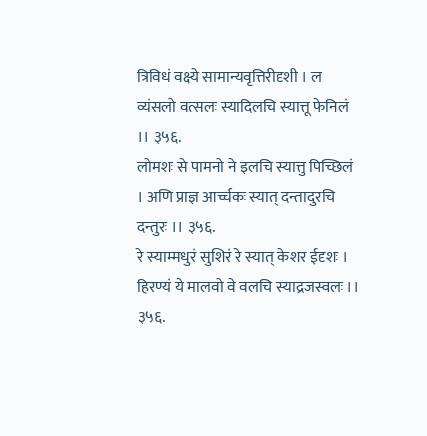त्रिविधं वक्ष्ये सामान्यवृत्तिरीदृशी । ल व्यंसलो वत्सलः स्यादिलचि स्यात्तू फेनिलं ।। ३५६.
लोमशः से पामनो ने इलचि स्यात्तु पिच्छिलं । अणि प्राज्ञ आर्च्चकः स्यात् दन्तादुरचि दन्तुरः ।। ३५६.
रे स्याम्मधुरं सुशिरं रे स्यात् केशर ईदृशः । हिरण्यं ये मालवो वे वलचि स्याद्रजस्वलः ।। ३५६.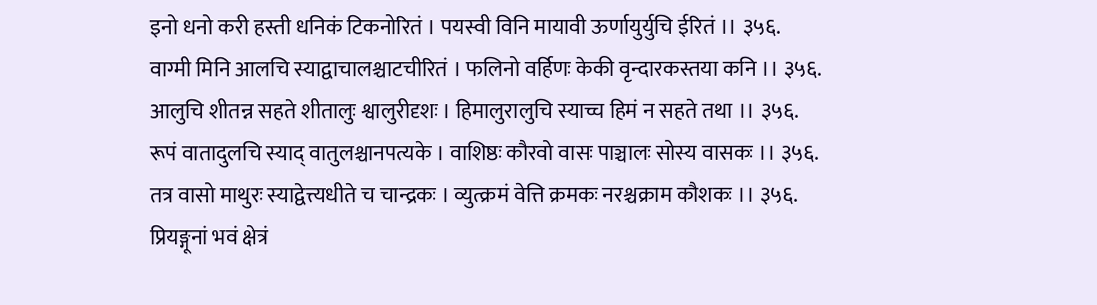इनो धनो करी हस्ती धनिकं टिकनोरितं । पयस्वी विनि मायावी ऊर्णायुर्युचि ईरितं ।। ३५६.
वाग्मी मिनि आलचि स्याद्वाचालश्चाटचीरितं । फलिनो वर्हिणः केकी वृन्दारकस्तया कनि ।। ३५६.
आलुचि शीतन्न सहते शीतालुः श्वालुरीदृशः । हिमालुरालुचि स्याच्च हिमं न सहते तथा ।। ३५६.
रूपं वातादुलचि स्याद् वातुलश्चानपत्यके । वाशिष्ठः कौरवो वासः पाञ्चालः सोस्य वासकः ।। ३५६.
तत्र वासो माथुरः स्याद्वेत्त्यधीते च चान्द्रकः । व्युत्क्रमं वेत्ति क्रमकः नरश्चक्राम कौशकः ।। ३५६.
प्रियङ्गूनां भवं क्षेत्रं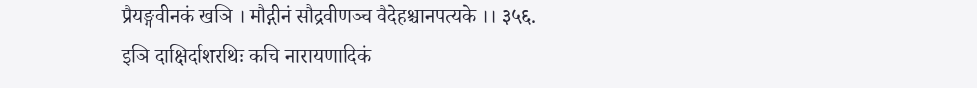प्रैयङ्गवीनकं खञि । मौद्गीनं सौद्रवीणञ्च वैदेहश्चानपत्यके ।। ३५६.
इञि दाक्षिर्दाशरथिः कचि नारायणादिकं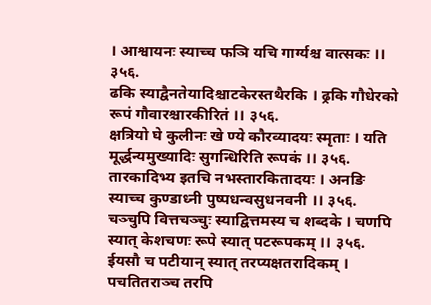। आश्वायनः स्याच्च फञि यचि गार्ग्यश्च वात्सकः ।। ३५६.
ढकि स्याद्वैनतेयादिश्चाटकेरस्तथैरकि । ढ्रकि गौधेरको रूपं गौवारश्चारकीरितं ।। ३५६.
क्षत्रियो घे कुलीनः खे ण्ये कौरव्यादयः स्मृताः । यति मूर्द्धन्यमुख्यादिः सुगन्धिरिति रूपकं ।। ३५६.
तारकादिभ्य इतचि नभस्तारकितादयः । अनङि स्याच्च कुण्डाध्नी पुष्पधन्वसुधनवनी ।। ३५६.
चञ्चुपि वित्तचञ्चुः स्याद्वित्तमस्य च शब्दके । चणपि स्यात् केशचणः रूपे स्यात् पटरूपकम् ।। ३५६.
ईयसौ च पटीयान् स्यात् तरप्यक्षतरादिकम् । पचतितराञ्च तरपि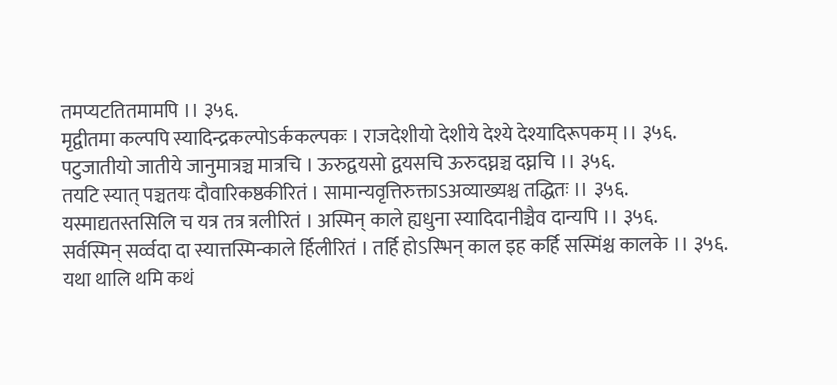तमप्यटतितमामपि ।। ३५६.
मृद्वीतमा कल्पपि स्यादिन्द्रकल्पोऽर्ककल्पकः । राजदेशीयो देशीये देश्ये देश्यादिरूपकम् ।। ३५६.
पटुजातीयो जातीये जानुमात्रञ्च मात्रचि । ऊरुद्वयसो द्वयसचि ऊरुदघ्नञ्च दघ्नचि ।। ३५६.
तयटि स्यात् पञ्चतयः दौवारिकष्ठकीरितं । सामान्यवृत्तिरुक्ताऽअव्याख्यश्च तद्धितः ।। ३५६.
यस्माद्यतस्तसिलि च यत्र तत्र त्रलीरितं । अस्मिन् काले ह्यधुना स्यादिदानीञ्चैव दान्यपि ।। ३५६.
सर्वस्मिन् सर्व्वदा दा स्यात्तस्मिन्काले र्हिलीरितं । तर्हि होऽस्भिन् काल इह कर्हि सस्मिंश्च कालके ।। ३५६.
यथा थालि थमि कथं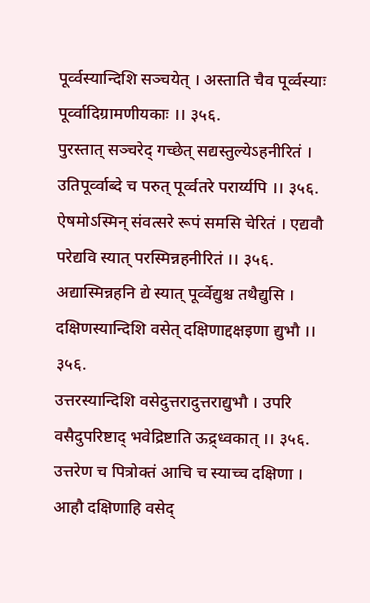पूर्व्वस्यान्दिशि सञ्चयेत् । अस्ताति चैव पूर्व्वस्याः पूर्व्वादिग्रामणीयकाः ।। ३५६.
पुरस्तात् सञ्चरेद् गच्छेत् सद्यस्तुल्येऽहनीरितं । उतिपूर्व्वाब्दे च परुत् पूर्व्वतरे परार्य्यपि ।। ३५६.
ऐषमोऽस्मिन् संवत्सरे रूपं समसि चेरितं । एद्यवौ परेद्यवि स्यात् परस्मिन्नहनीरितं ।। ३५६.
अद्यास्मिन्नहनि द्ये स्यात् पूर्व्वेद्युश्च तथैद्युसि । दक्षिणस्यान्दिशि वसेत् दक्षिणाद्दक्षइणा द्युभौ ।। ३५६.
उत्तरस्यान्दिशि वसेदुत्तरादुत्तराद्युभौ । उपरि वसैदुपरिष्टाद् भवेद्रिष्टाति ऊद्र्ध्वकात् ।। ३५६.
उत्तरेण च पित्रोक्तं आचि च स्याच्च दक्षिणा । आहौ दक्षिणाहि वसेद्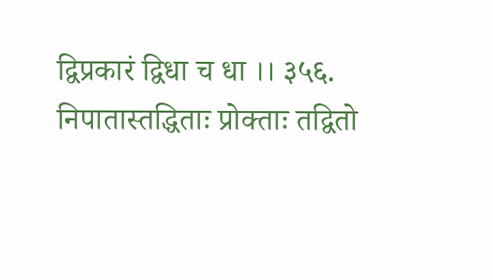द्विप्रकारं द्विधा च धा ।। ३५६.
निपातास्तद्धिताः प्रोक्ताः तद्वितो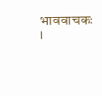भाववाचकः ।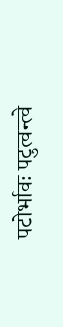पटोर्भावः पटुत्वन्त्वे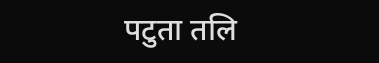पटुता तलि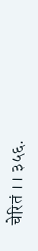चेरितं ।। ३५६.